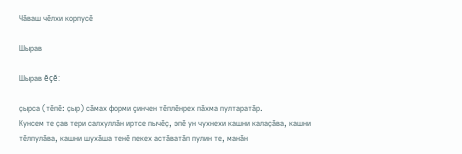Чӑваш чӗлхи корпусӗ

Шырав

Шырав ĕçĕ:

ҫырса (тĕпĕ: ҫыр) сăмах форми çинчен тĕплĕнрех пăхма пултаратăр.
Кунсем те ҫав тери салхуллӑн иртсе пычӗҫ, эпӗ ун чухнехи кашни калаҫӑва, кашни тӗлпулӑва, кашни шухӑша тенӗ пекех астӑватӑп пулин те, манӑн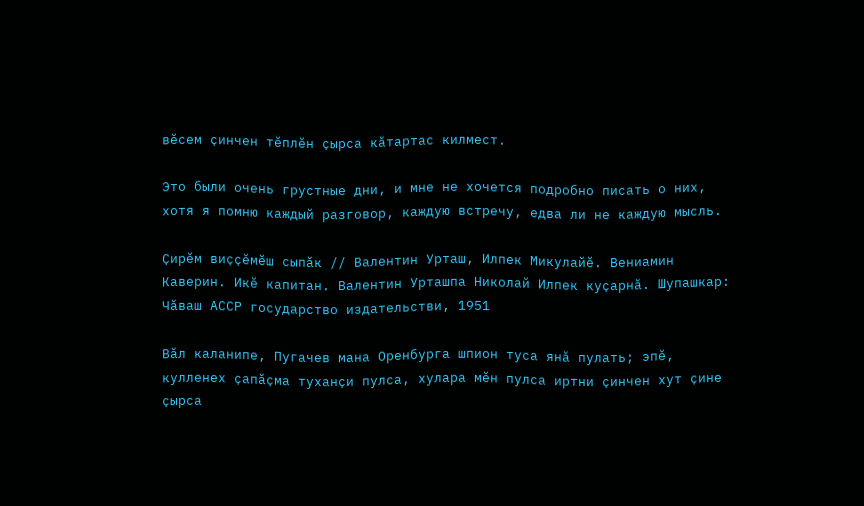вӗсем ҫинчен тӗплӗн ҫырса кӑтартас килмест.

Это были очень грустные дни, и мне не хочется подробно писать о них, хотя я помню каждый разговор, каждую встречу, едва ли не каждую мысль.

Ҫирӗм виҫҫӗмӗш сыпӑк // Валентин Урташ, Илпек Микулайӗ. Вениамин Каверин. Икӗ капитан. Валентин Урташпа Николай Илпек куҫарнӑ. Шупашкар: Чӑваш АССР государство издательстви, 1951

Вӑл каланипе, Пугачев мана Оренбурга шпион туса янӑ пулать; эпӗ, кулленех ҫапӑҫма туханҫи пулса, хулара мӗн пулса иртни ҫинчен хут ҫине ҫырса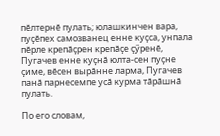пӗлтернӗ пулать; юлашкинчен вара, пуҫӗпех самозванец енне куҫса, унпала пӗрле крепӑҫрен крепӑҫе ҫӳренӗ, Пугачев енне куҫнӑ юлта-сен пуҫне ҫиме, вӗсен вырӑнне ларма, Пугачев панӑ парнесемпе усӑ курма тӑрӑшнӑ пулать.

По его словам,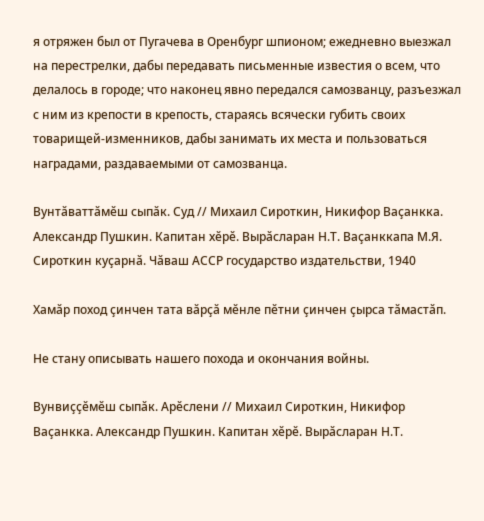я отряжен был от Пугачева в Оренбург шпионом; ежедневно выезжал на перестрелки, дабы передавать письменные известия о всем, что делалось в городе; что наконец явно передался самозванцу, разъезжал с ним из крепости в крепость, стараясь всячески губить своих товарищей-изменников, дабы занимать их места и пользоваться наградами, раздаваемыми от самозванца.

Вунтӑваттӑмӗш сыпӑк. Суд // Михаил Сироткин, Никифор Ваҫанкка. Александр Пушкин. Капитан хӗрӗ. Вырӑсларан Н.Т. Ваҫанккапа М.Я. Сироткин куҫарнӑ. Чӑваш АССР государство издательстви, 1940

Хамӑр поход ҫинчен тата вӑрҫӑ мӗнле пӗтни ҫинчен ҫырса тӑмастӑп.

Не стану описывать нашего похода и окончания войны.

Вунвиҫҫӗмӗш сыпӑк. Арӗслени // Михаил Сироткин, Никифор Ваҫанкка. Александр Пушкин. Капитан хӗрӗ. Вырӑсларан Н.Т.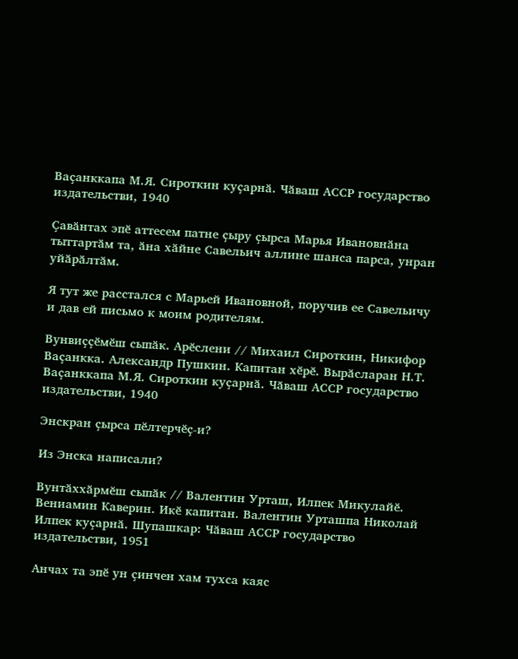Ваҫанккапа М.Я. Сироткин куҫарнӑ. Чӑваш АССР государство издательстви, 1940

Ҫавӑнтах эпӗ аттесем патне ҫыру ҫырса Марья Ивановнӑна тыттартӑм та, ӑна хӑйне Савельич аллине шанса парса, унран уйӑрӑлтӑм.

Я тут же расстался с Марьей Ивановной, поручив ее Савельичу и дав ей письмо к моим родителям.

Вунвиҫҫӗмӗш сыпӑк. Арӗслени // Михаил Сироткин, Никифор Ваҫанкка. Александр Пушкин. Капитан хӗрӗ. Вырӑсларан Н.Т. Ваҫанккапа М.Я. Сироткин куҫарнӑ. Чӑваш АССР государство издательстви, 1940

Энскран ҫырса пӗлтерчӗҫ-и?

Из Энска написали?

Вунтӑххӑрмӗш сыпӑк // Валентин Урташ, Илпек Микулайӗ. Вениамин Каверин. Икӗ капитан. Валентин Урташпа Николай Илпек куҫарнӑ. Шупашкар: Чӑваш АССР государство издательстви, 1951

Анчах та эпӗ ун ҫинчен хам тухса каяс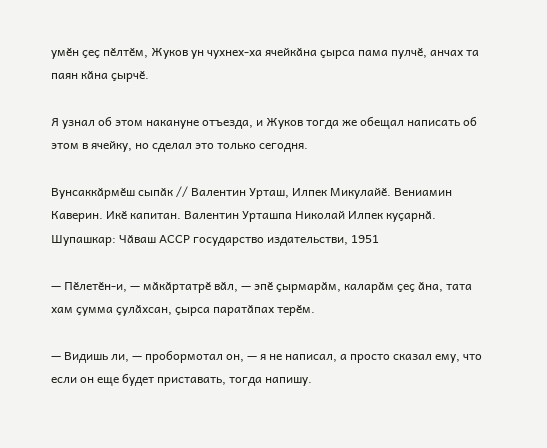умӗн ҫеҫ пӗлтӗм, Жуков ун чухнех-ха ячейкӑна ҫырса пама пулчӗ, анчах та паян кӑна ҫырчӗ.

Я узнал об этом накануне отъезда, и Жуков тогда же обещал написать об этом в ячейку, но сделал это только сегодня.

Вунсаккӑрмӗш сыпӑк // Валентин Урташ, Илпек Микулайӗ. Вениамин Каверин. Икӗ капитан. Валентин Урташпа Николай Илпек куҫарнӑ. Шупашкар: Чӑваш АССР государство издательстви, 1951

— Пӗлетӗн-и, — мӑкӑртатрӗ вӑл, — эпӗ ҫырмарӑм, каларӑм ҫеҫ ӑна, тата хам ҫумма ҫулӑхсан, ҫырса паратӑпах терӗм.

— Видишь ли, — пробормотал он, — я не написал, а просто сказал ему, что если он еще будет приставать, тогда напишу.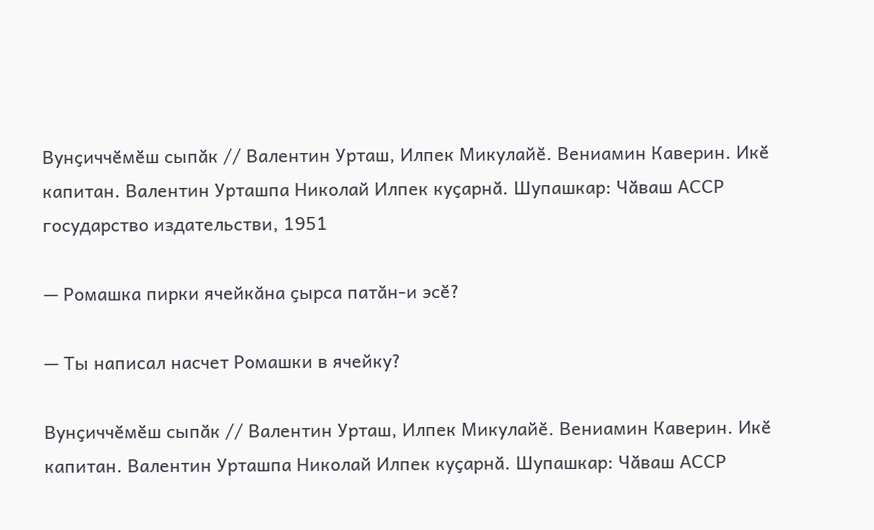Вунҫиччӗмӗш сыпӑк // Валентин Урташ, Илпек Микулайӗ. Вениамин Каверин. Икӗ капитан. Валентин Урташпа Николай Илпек куҫарнӑ. Шупашкар: Чӑваш АССР государство издательстви, 1951

— Ромашка пирки ячейкӑна ҫырса патӑн-и эсӗ?

— Ты написал насчет Ромашки в ячейку?

Вунҫиччӗмӗш сыпӑк // Валентин Урташ, Илпек Микулайӗ. Вениамин Каверин. Икӗ капитан. Валентин Урташпа Николай Илпек куҫарнӑ. Шупашкар: Чӑваш АССР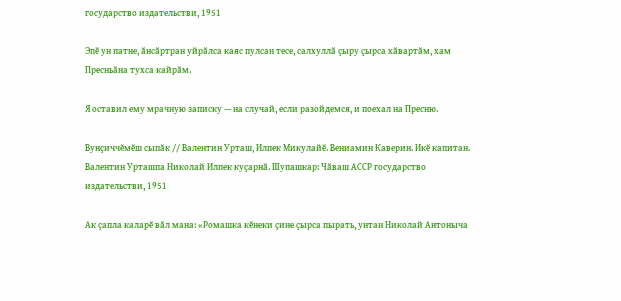государство издательстви, 1951

Эпӗ ун патне, ӑнсӑртран уйрӑлса каяс пулсан тесе, салхуллӑ ҫыру ҫырса хӑвартӑм, хам Пресньӑна тухса кайрӑм.

Я оставил ему мрачную записку — на случай, если разойдемся, и поехал на Пресню.

Вунҫиччӗмӗш сыпӑк // Валентин Урташ, Илпек Микулайӗ. Вениамин Каверин. Икӗ капитан. Валентин Урташпа Николай Илпек куҫарнӑ. Шупашкар: Чӑваш АССР государство издательстви, 1951

Ак ҫапла каларӗ вӑл мана: «Ромашка кӗнеки ҫине ҫырса пырать, унтан Николай Антоныча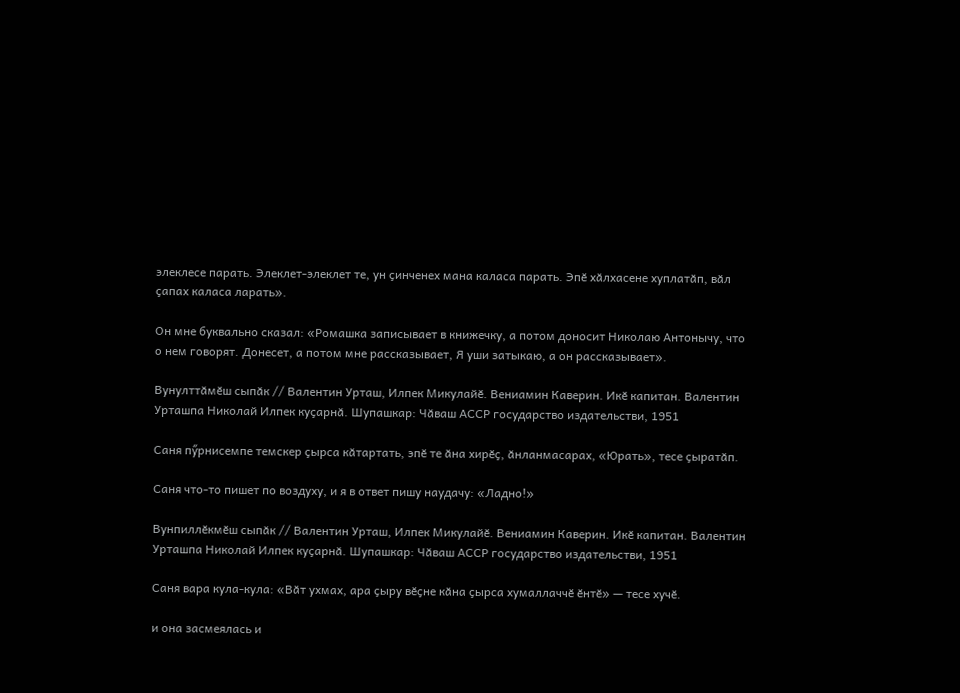элеклесе парать. Элеклет-элеклет те, ун ҫинченех мана каласа парать. Эпӗ хӑлхасене хуплатӑп, вӑл ҫапах каласа ларать».

Он мне буквально сказал: «Ромашка записывает в книжечку, а потом доносит Николаю Антонычу, что о нем говорят. Донесет, а потом мне рассказывает, Я уши затыкаю, а он рассказывает».

Вунулттӑмӗш сыпӑк // Валентин Урташ, Илпек Микулайӗ. Вениамин Каверин. Икӗ капитан. Валентин Урташпа Николай Илпек куҫарнӑ. Шупашкар: Чӑваш АССР государство издательстви, 1951

Саня пӳрнисемпе темскер ҫырса кӑтартать, эпӗ те ӑна хирӗҫ, ӑнланмасарах, «Юрать», тесе ҫыратӑп.

Саня что-то пишет по воздуху, и я в ответ пишу наудачу: «Ладно!»

Вунпиллӗкмӗш сыпӑк // Валентин Урташ, Илпек Микулайӗ. Вениамин Каверин. Икӗ капитан. Валентин Урташпа Николай Илпек куҫарнӑ. Шупашкар: Чӑваш АССР государство издательстви, 1951

Саня вара кула-кула: «Вӑт ухмах, ара ҫыру вӗҫне кӑна ҫырса хумаллаччӗ ӗнтӗ» — тесе хучӗ.

и она засмеялась и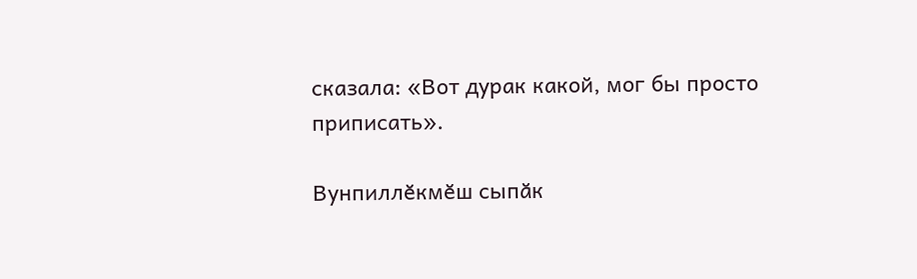сказала: «Вот дурак какой, мог бы просто приписать».

Вунпиллӗкмӗш сыпӑк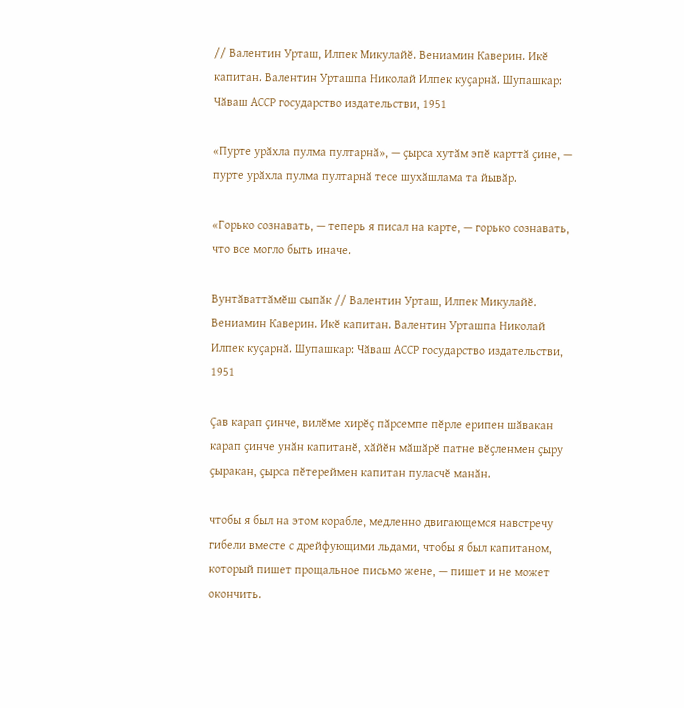// Валентин Урташ, Илпек Микулайӗ. Вениамин Каверин. Икӗ капитан. Валентин Урташпа Николай Илпек куҫарнӑ. Шупашкар: Чӑваш АССР государство издательстви, 1951

«Пурте урӑхла пулма пултарнӑ», — ҫырса хутӑм эпӗ карттӑ ҫине, — пурте урӑхла пулма пултарнӑ тесе шухӑшлама та йывӑр.

«Горько сознавать, — теперь я писал на карте, — горько сознавать, что все могло быть иначе.

Вунтӑваттӑмӗш сыпӑк // Валентин Урташ, Илпек Микулайӗ. Вениамин Каверин. Икӗ капитан. Валентин Урташпа Николай Илпек куҫарнӑ. Шупашкар: Чӑваш АССР государство издательстви, 1951

Ҫав карап ҫинче, вилӗме хирӗҫ пӑрсемпе пӗрле ерипен шӑвакан карап ҫинче унӑн капитанӗ, хӑйӗн мӑшӑрӗ патне вӗҫленмен ҫыру ҫыракан, ҫырса пӗтереймен капитан пуласчӗ манӑн.

чтобы я был на этом корабле, медленно двигающемся навстречу гибели вместе с дрейфующими льдами, чтобы я был капитаном, который пишет прощальное письмо жене, — пишет и не может окончить.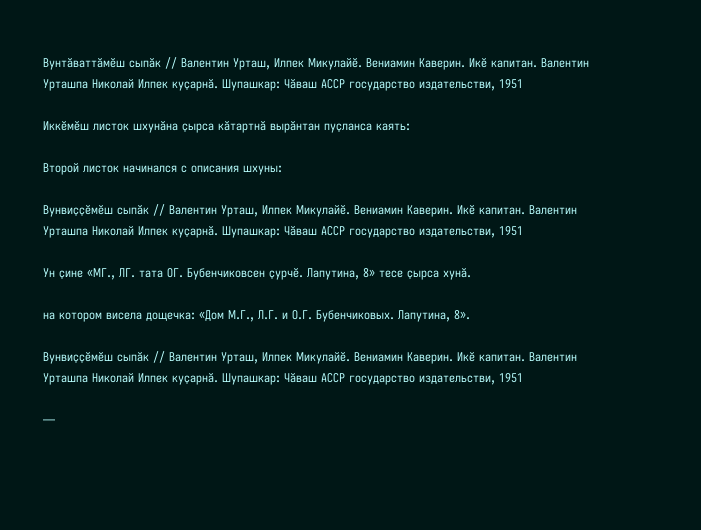Вунтӑваттӑмӗш сыпӑк // Валентин Урташ, Илпек Микулайӗ. Вениамин Каверин. Икӗ капитан. Валентин Урташпа Николай Илпек куҫарнӑ. Шупашкар: Чӑваш АССР государство издательстви, 1951

Иккӗмӗш листок шхунӑна ҫырса кӑтартнӑ вырӑнтан пуҫланса каять:

Второй листок начинался с описания шхуны:

Вунвиҫҫӗмӗш сыпӑк // Валентин Урташ, Илпек Микулайӗ. Вениамин Каверин. Икӗ капитан. Валентин Урташпа Николай Илпек куҫарнӑ. Шупашкар: Чӑваш АССР государство издательстви, 1951

Ун ҫине «МГ., ЛГ. тата ОГ. Бубенчиковсен ҫурчӗ. Лапутина, 8» тесе ҫырса хунӑ.

на котором висела дощечка: «Дом М.Г., Л.Г. и О.Г. Бубенчиковых. Лапутина, 8».

Вунвиҫҫӗмӗш сыпӑк // Валентин Урташ, Илпек Микулайӗ. Вениамин Каверин. Икӗ капитан. Валентин Урташпа Николай Илпек куҫарнӑ. Шупашкар: Чӑваш АССР государство издательстви, 1951

—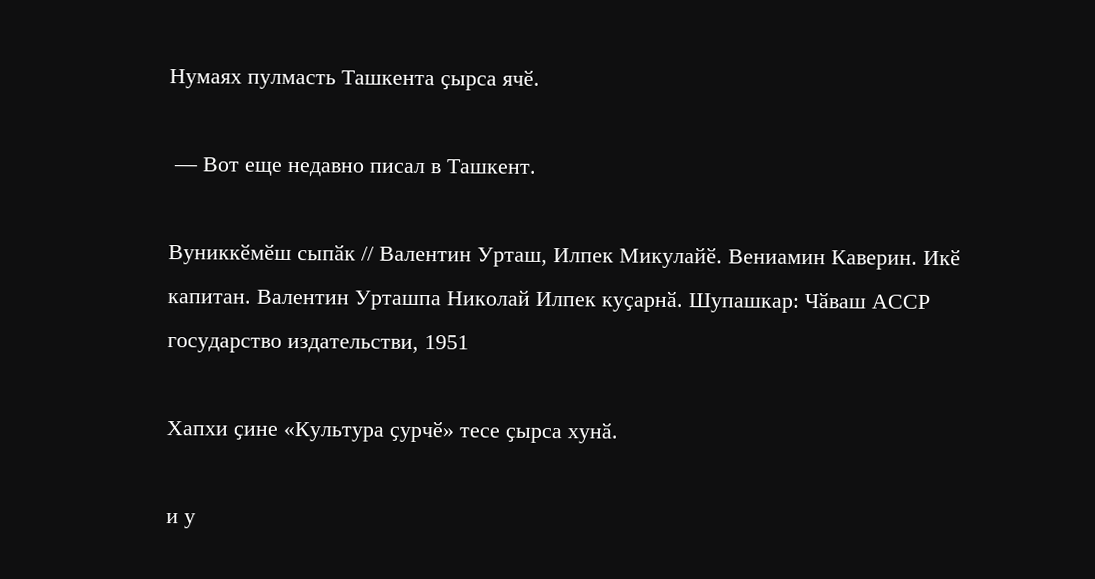Нумаях пулмасть Ташкента ҫырса ячӗ.

 — Вот еще недавно писал в Ташкент.

Вуниккӗмӗш сыпӑк // Валентин Урташ, Илпек Микулайӗ. Вениамин Каверин. Икӗ капитан. Валентин Урташпа Николай Илпек куҫарнӑ. Шупашкар: Чӑваш АССР государство издательстви, 1951

Хапхи ҫине «Культура ҫурчӗ» тесе ҫырса хунӑ.

и у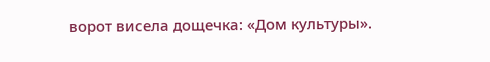ворот висела дощечка: «Дом культуры».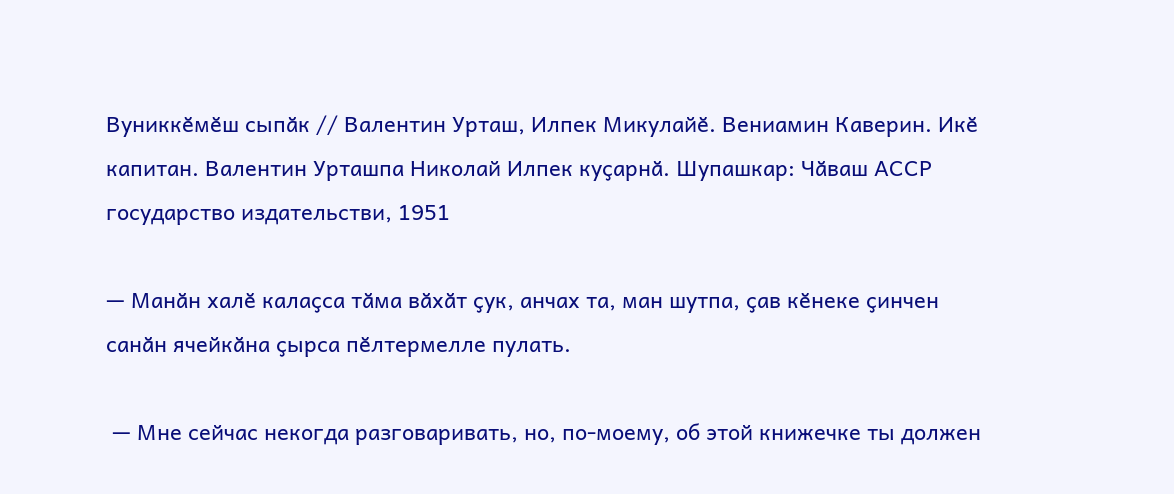Вуниккӗмӗш сыпӑк // Валентин Урташ, Илпек Микулайӗ. Вениамин Каверин. Икӗ капитан. Валентин Урташпа Николай Илпек куҫарнӑ. Шупашкар: Чӑваш АССР государство издательстви, 1951

— Манӑн халӗ калаҫса тӑма вӑхӑт ҫук, анчах та, ман шутпа, ҫав кӗнеке ҫинчен санӑн ячейкӑна ҫырса пӗлтермелле пулать.

 — Мне сейчас некогда разговаривать, но, по-моему, об этой книжечке ты должен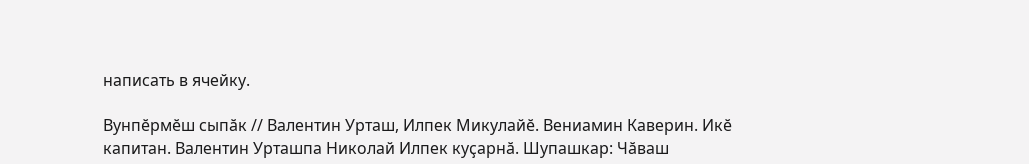написать в ячейку.

Вунпӗрмӗш сыпӑк // Валентин Урташ, Илпек Микулайӗ. Вениамин Каверин. Икӗ капитан. Валентин Урташпа Николай Илпек куҫарнӑ. Шупашкар: Чӑваш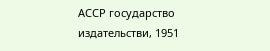АССР государство издательстви, 1951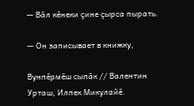— Вӑл кӗнеки ҫине ҫырса пырать.

— Он записывает в книжку,

Вунпӗрмӗш сыпӑк // Валентин Урташ, Илпек Микулайӗ.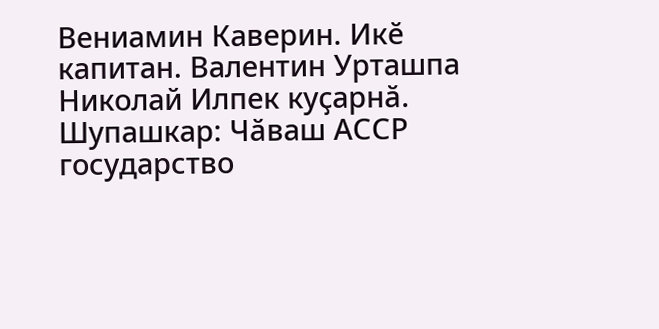Вениамин Каверин. Икӗ капитан. Валентин Урташпа Николай Илпек куҫарнӑ. Шупашкар: Чӑваш АССР государство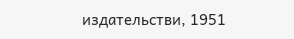издательстви, 1951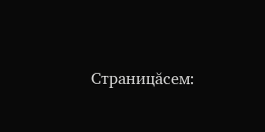Страницăсем: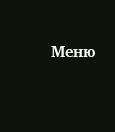Меню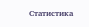Статистика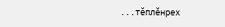...тĕплӗнрех